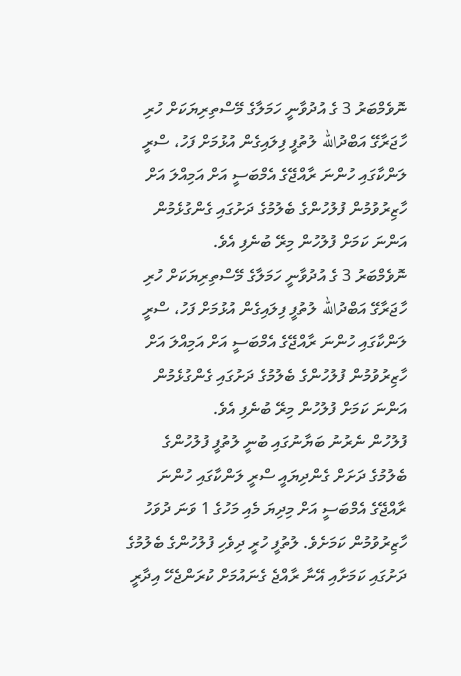ނޮވެމްބަރު 3 ގެ އުދުވާނީ ހަމަލާގެ މޭސްތިރިޔަކަށް ހުރި ހާޖަރާގޭ އަބްދުالله ލުތުފީ ފިލައިގެން އުޅުމަށް ފަހު، ސްރީ ލަންކާގައި ހުންނަ ރާއްޖޭގެ އެމްބަސީ އަށް އަމިއްލަ އަށް ހާޒިރުވުމުން ފުލުހުންގެ ބެލުމުގެ ދަށުގައި ގެންގުޅެމުން އަންނަ ކަމަށް ފުލުހުން މިރޭ ބުނެފި އެވެ.
ނޮވެމްބަރު 3 ގެ އުދުވާނީ ހަމަލާގެ މޭސްތިރިޔަކަށް ހުރި ހާޖަރާގޭ އަބްދުالله ލުތުފީ ފިލައިގެން އުޅުމަށް ފަހު، ސްރީ ލަންކާގައި ހުންނަ ރާއްޖޭގެ އެމްބަސީ އަށް އަމިއްލަ އަށް ހާޒިރުވުމުން ފުލުހުންގެ ބެލުމުގެ ދަށުގައި ގެންގުޅެމުން އަންނަ ކަމަށް ފުލުހުން މިރޭ ބުނެފި އެވެ.
ފުލުހުން ނެރުނު ބަޔާނުގައި ބުނީ ލުތުފީ ފުލުހުންގެ ބެލުމުގެ ދަށަށް ގެންދިޔައީ ސްރީ ލަންކާގައި ހުންނަ ރާއްޖޭގެ އެމްބަސީ އަށް މިދިޔަ މެއި މަހުގެ 1 ވަނަ ދުވަހު ހާޒިރުވުމުން ކަމަށެވެ. ލުތުފީ ހުރީ ދިވެހި ފުލުހުންގެ ބެލުމުގެ ދަށުގައި ކަމަށާއި އޭނާ ރާއްޖެ ގެނައުމަށް ކުރަންޖެހޭ އިދާރީ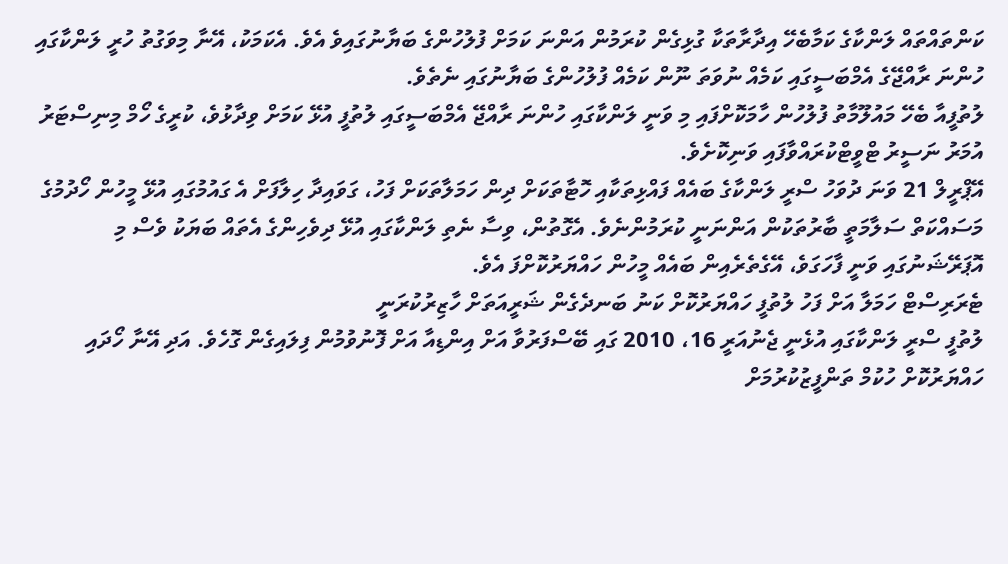ކަންތައްތައް ލަންކާގެ ކަމާބެހޭ އިދާރާތަކާ ގުޅިގެން ކުރަމުން އަންނަ ކަމަށް ފުލުހުންގެ ބަޔާނުގައިވެ އެވެ. އެކަމަކު، އޭނާ މިވަގުތު ހުރީ ލަންކާގައި ހުންނަ ރާއްޖޭގެ އެމްބަސީގައި ކަމެއް ނުވަތަ ނޫން ކަމެއް ފުލުހުންގެ ބަޔާނުގައި ނެތެވެ.
ލުތުފީއާ ބެހޭ މައުލޫމާތު ފުލުހުން ހާމަކޮށްފައި މި ވަނީ ލަންކާގައި ހުންނަ ރާއްޖޭ އެމްބަސީގައި ލުތުފީ އުޅޭ ކަމަށް ވިދާޅުވެ، ކުރީގެ ހޯމް މިނިސްޓަރު އުމަރު ނަސީރު ޓްވީޓްކުރައްވާފައި ވަނިކޮށެވެ.
އޭޕްރީލް 21 ވަނަ ދުވަހު ސްރީ ލަންކާގެ ބައެއް ފައްޅިތަކާއި ހޮޓާތަކަށް ދިން ހަމަލާތަކަށް ފަހު، ގަވައިދާ ހިލާފަށް އެ ގައުމުގައި އުޅޭ މީހުން ހޯދުމުގެ މަސައްކަތް ސަލާމަތީ ބާރުތަކުން އަންނަނީ ކުރަމުންނެވެ. އެގޮތުން، ވިސާ ނެތި ލަންކާގައި އުޅޭ ދިވެހިންގެ އެތައް ބަޔަކު ވެސް މި އޮޕަރޭޝަނުގައި ވަނީ ފާހަގަވެ، އޭގެތެރެއިން ބައެއް މީހުން ހައްޔަރުކޮށްފަ އެވެ.
ޓެރަރިސްޓް ހަމަލާ އަށް ފަހު ލުތުފީ ހައްޔަރުކޮށް ކަނު ބަނދެގެން ޝަރީއަތަށް ހާޒިރުކުރަނީ
ލުތުފީ ސްރީ ލަންކާގައި އުޅެނީ ޖެނުއަރީ 16، 2010 ގައި ބޭސްފަރުވާ އަށް އިންޑިއާ އަށް ފޮނުވުމުން ފިލައިގެން ގޮހެވެ. އަދި އޭނާ ހޯދައި ހައްޔަރުކޮށް ހުކުމް ތަންފީޒުކުރުމަށް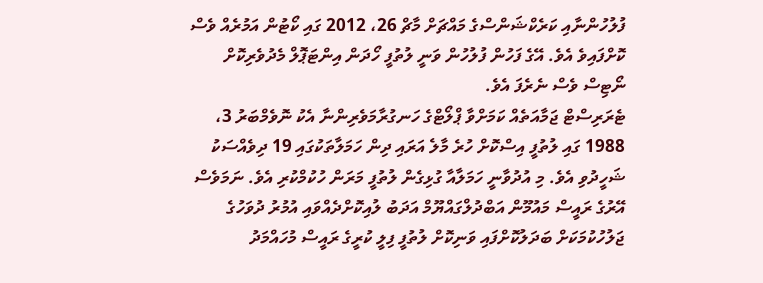ފުލުހުންނާއި ކަރެކްޝަންސްގެ މައްޗަށް މާޗް 26، 2012 ގައި ކޯޓުން އަމުރެއް ވެސް ކޮށްފައިވެ އެވެ. އޭގެ ފަހުން ފުލުހުން ވަނީ ލުތުފީ ހޯދަން އިންޓަޕޮލް މެދުވެރިކޮށް ނޯޓިސް ވެސް ނެރެފަ އެވެ.
ޓެރަރިސްޓް ޖަމާއަތެއް ކަމަށްވާ ޕްލޯޓްގެ ހަނގުރާމަވެރިންނާ އެކު ނޮވެމްބަރު 3، 1988 ގައި ލުތުފީ އިސްކޮށް ހުރެ މާލެ އަރައި ދިން ހަމަލާތަކުގައި 19 ދިވެއްސަކު ޝަހީދުވި އެވެ. މި އުދުވާނީ ހަމަލާއާ ގުޅިގެން ލުތުފީ މަރަން ހުކުމްކުރި އެވެ. ނަމަވެސް އޭރުގެ ރައީސް މައުމޫން އަބްދުލްގައްޔޫމް އަދަބު ލުއިކޮށްދެއްވައި އުމުރު ދުވަހުގެ ޖަލުހުކުމަކަށް ބަދަލުކޮށްފައި ވަނިކޮށް ލުތުފީ ފިލީ ކުރީގެ ރައީސް މުހައްމަދު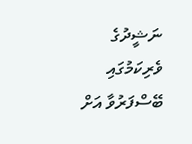ނަޝީދުގެ ވެރިކަމުގައި ބޭސްފަރުވާ އަށް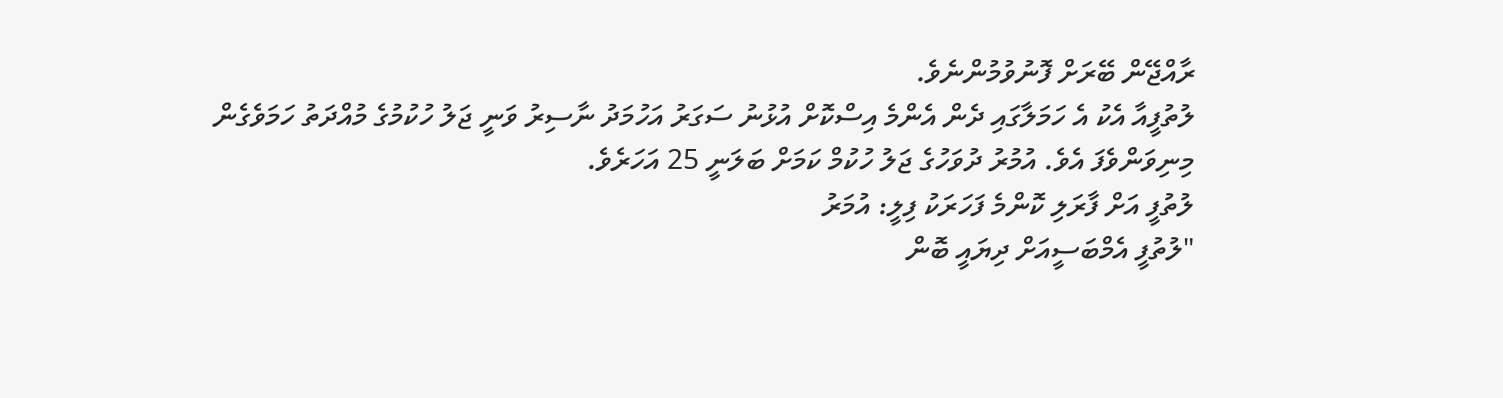ރާއްޖޭން ބޭރަށް ފޮނުވުމުންނެވެ.
ލުތުފީއާ އެކު އެ ހަމަލާގައި ދެން އެންމެ އިސްކޮށް އުޅުނު ސަގަރު އަހުމަދު ނާސިރު ވަނީ ޖަލު ހުކުމުގެ މުއްދަތު ހަމަވެގެން މިނިވަންވެފަ އެވެ. އުމުރު ދުވަހުގެ ޖަލު ހުކުމް ކަމަށް ބަލަނީ 25 އަހަރެވެ.
ލުތުފީ އަށް ފާރަލި ކޮންމެ ފަހަރަކު ފިލީ: އުމަރު
"ލުތުފީ އެމްބަސީއަށް ދިޔައީ ބޮން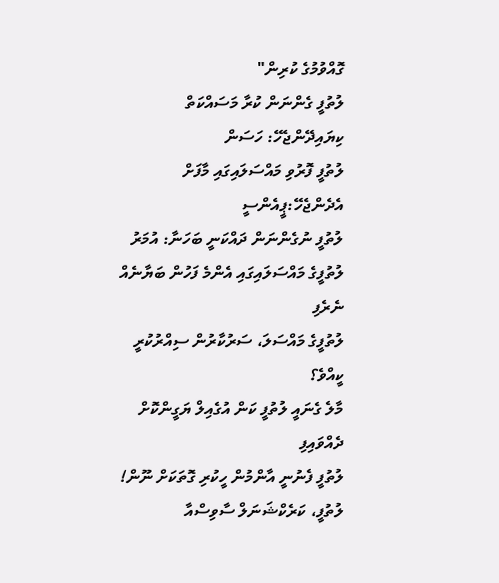ގޮއްވުމުގެ ކުރިން"
ލުތުފީ ގެންނަން ކުރާ މަސައްކަތް ކިޔައިދޭންޖެހޭ: ހަސަން
ލުތުފީ ފޮރުވި މައްސަލައިގައި މާފަށް އެދެންޖެހޭ:ޕީއެންސީ
ލުތުފީ ނުގެންނަން ދައްކަނީ ބަހަނާ: އުމަރު
ލުތުފީގެ މައްސަލައިގައި އެންމެ ފަހުން ބަޔާނެއް ނެރެފި
ލުތުފީގެ މައްސަލަ، ސަރުކާރުން ސިއްރުކުރީ ކީއްވެ؟
މާލެ ގެނައީ ލުތުފީ ކަން އުގެއިލް ޔަގީންކޮށް ދެއްވައިފި
ލުތުފީ ފެނުނީ އާންމުން ހީކުރި ގޮތަކަށް ނޫން!
ލުތުފީ، ކަރެކްޝަނަލް ސާވިސްއާ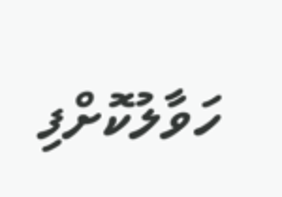ހަވާލުކޮށްފި